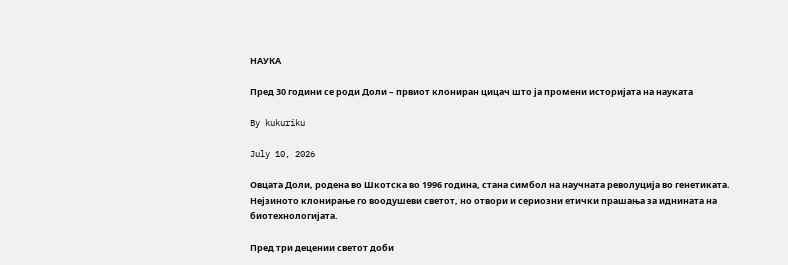НАУКА

Пред 30 години се роди Доли – првиот клониран цицач што ја промени историјата на науката

By kukuriku

July 10, 2026

Овцата Доли, родена во Шкотска во 1996 година, стана симбол на научната револуција во генетиката. Нејзиното клонирање го воодушеви светот, но отвори и сериозни етички прашања за иднината на биотехнологијата.

Пред три децении светот доби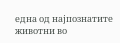една од најпознатите животни во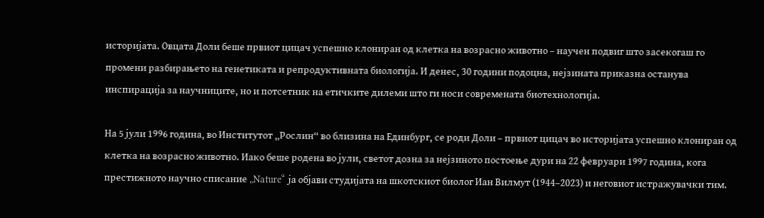историјата. Овцата Доли беше првиот цицач успешно клониран од клетка на возрасно животно – научен подвиг што засекогаш го промени разбирањето на генетиката и репродуктивната биологија. И денес, 30 години подоцна, нејзината приказна останува инспирација за научниците, но и потсетник на етичките дилеми што ги носи современата биотехнологија.

На 5 јули 1996 година, во Институтот „Рослин“ во близина на Единбург, се роди Доли – првиот цицач во историјата успешно клониран од клетка на возрасно животно. Иако беше родена во јули, светот дозна за нејзиното постоење дури на 22 февруари 1997 година, кога престижното научно списание „Nature“ ја објави студијата на шкотскиот биолог Иан Вилмут (1944–2023) и неговиот истражувачки тим.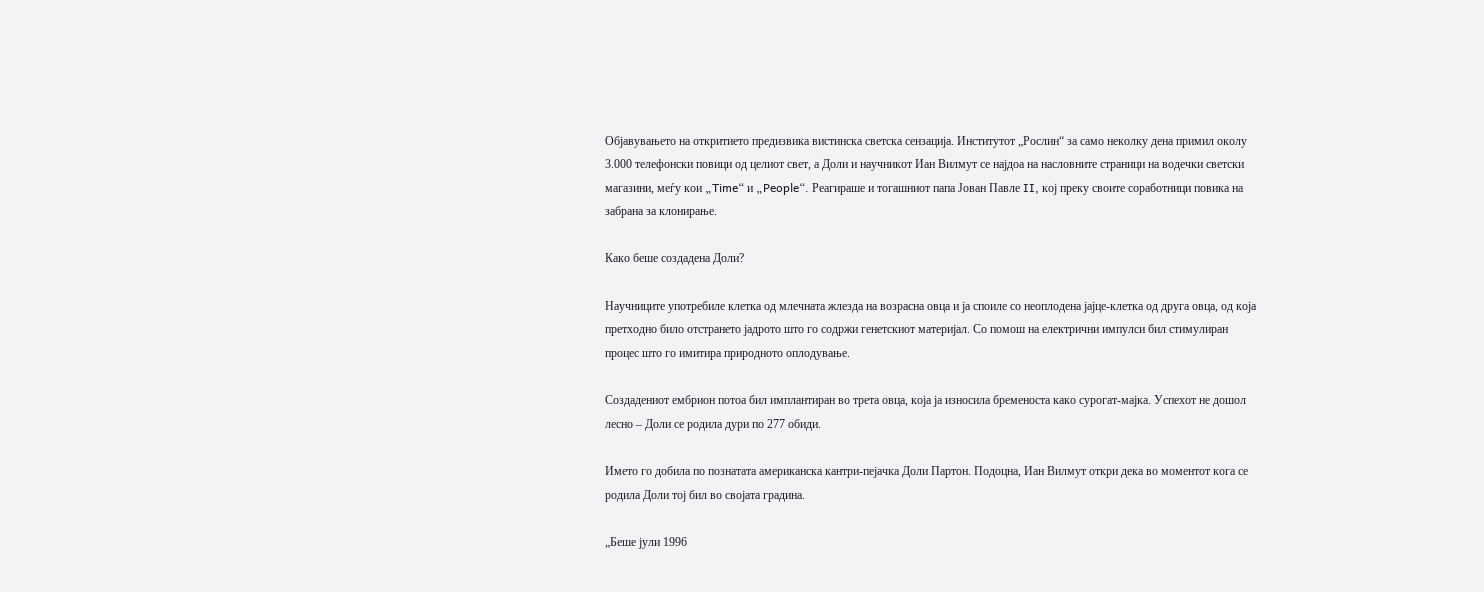Објавувањето на откритието предизвика вистинска светска сензација. Институтот „Рослин“ за само неколку дена примил околу 3.000 телефонски повици од целиот свет, а Доли и научникот Иан Вилмут се најдоа на насловните страници на водечки светски магазини, меѓу кои „Time“ и „People“. Реагираше и тогашниот папа Јован Павле II, кој преку своите соработници повика на забрана за клонирање.

Како беше создадена Доли?

Научниците употребиле клетка од млечната жлезда на возрасна овца и ја споиле со неоплодена јајце-клетка од друга овца, од која претходно било отстрането јадрото што го содржи генетскиот материјал. Со помош на електрични импулси бил стимулиран процес што го имитира природното оплодување.

Создадениот ембрион потоа бил имплантиран во трета овца, која ја износила бременоста како сурогат-мајка. Успехот не дошол лесно – Доли се родила дури по 277 обиди.

Името го добила по познатата американска кантри-пејачка Доли Партон. Подоцна, Иан Вилмут откри дека во моментот кога се родила Доли тој бил во својата градина.

„Беше јули 1996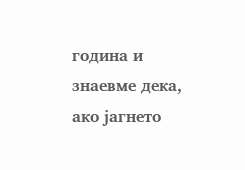година и знаевме дека, ако јагнето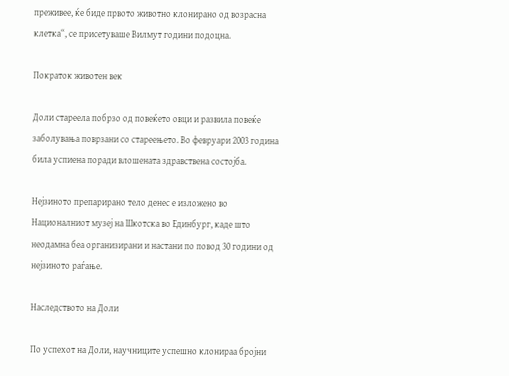преживее, ќе биде првото животно клонирано од возрасна клетка“, се присетуваше Вилмут години подоцна.

Пократок животен век

Доли стареела побрзо од повеќето овци и развила повеќе заболувања поврзани со стареењето. Во февруари 2003 година била успиена поради влошената здравствена состојба.

Нејзиното препарирано тело денес е изложено во Националниот музеј на Шкотска во Единбург, каде што неодамна беа организирани и настани по повод 30 години од нејзиното раѓање.

Наследството на Доли

По успехот на Доли, научниците успешно клонираа бројни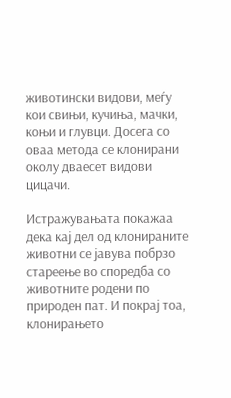животински видови, меѓу кои свињи, кучиња, мачки, коњи и глувци. Досега со оваа метода се клонирани околу дваесет видови цицачи.

Истражувањата покажаа дека кај дел од клонираните животни се јавува побрзо стареење во споредба со животните родени по природен пат. И покрај тоа, клонирањето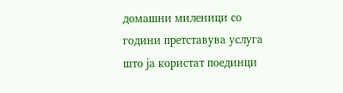домашни миленици со години претставува услуга што ја користат поединци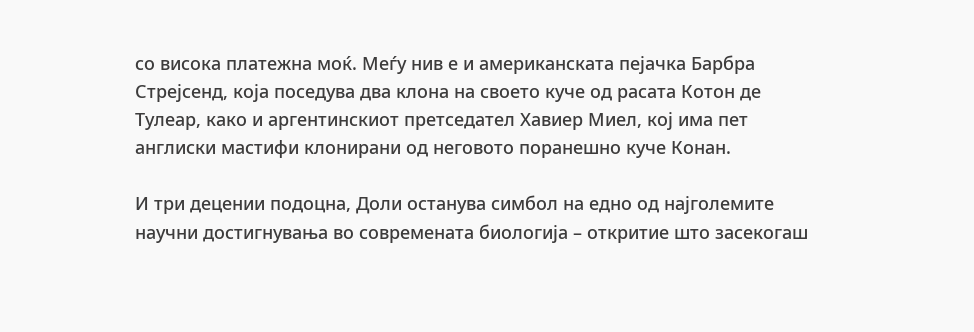со висока платежна моќ. Меѓу нив е и американската пејачка Барбра Стрејсенд, која поседува два клона на своето куче од расата Котон де Тулеар, како и аргентинскиот претседател Хавиер Миел, кој има пет англиски мастифи клонирани од неговото поранешно куче Конан.

И три децении подоцна, Доли останува симбол на едно од најголемите научни достигнувања во современата биологија – откритие што засекогаш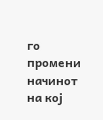го промени начинот на кој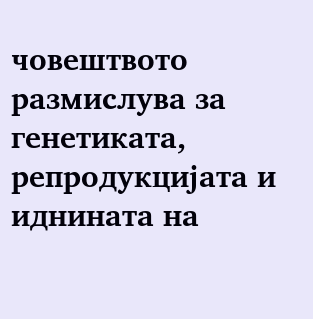човештвото размислува за генетиката, репродукцијата и иднината на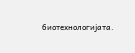биотехнологијата.